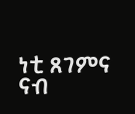ነቲ ጸገምና ናብ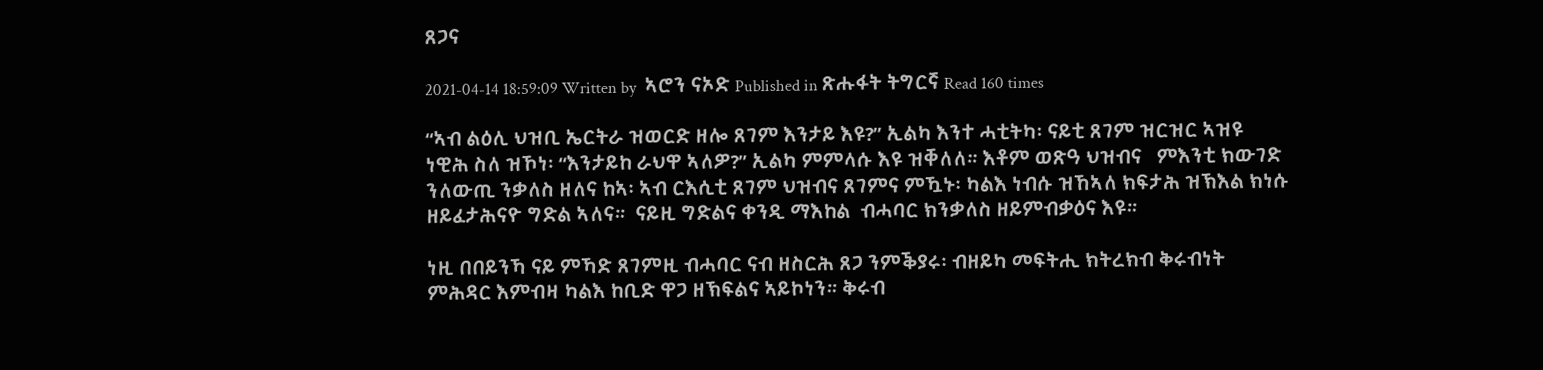ጸጋና

2021-04-14 18:59:09 Written by  ኣሮን ናኦድ Published in ጽሑፋት ትግርኛ Read 160 times

“ኣብ ልዕሊ ህዝቢ ኤርትራ ዝወርድ ዘሎ ጸገም እንታይ እዩ?” ኢልካ እንተ ሓቲትካ፡ ናይቲ ጸገም ዝርዝር ኣዝዩ ነዊሕ ስለ ዝኾነ፡ “እንታይከ ራህዋ ኣለዎ?” ኢልካ ምምላሱ እዩ ዝቐለለ። እቶም ወጽዓ ህዝብና   ምእንቲ ክውገድ ንለውጢ ንቃለስ ዘለና ከኣ፡ ኣብ ርእሲቲ ጸገም ህዝብና ጸገምና ምዃኑ፡ ካልእ ነብሱ ዝኸኣለ ክፍታሕ ዝኽእል ክነሱ ዘይፈታሕናዮ ግድል ኣለና።  ናይዚ ግድልና ቀንዲ ማእከል  ብሓባር ክንቃለስ ዘይምብቃዕና እዩ።

ነዚ በበይንኻ ናይ ምኻድ ጸገምዚ ብሓባር ናብ ዘስርሕ ጸጋ ንምቕያሩ፡ ብዘይካ መፍትሒ ክትረክብ ቅሩብነት ምሕዳር እምብዛ ካልእ ከቢድ ዋጋ ዘኽፍልና ኣይኮነን። ቅሩብ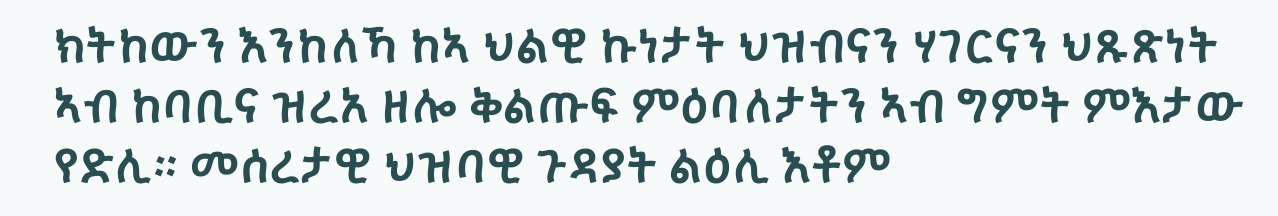ክትከውን እንከለኻ ከኣ ህልዊ ኩነታት ህዝብናን ሃገርናን ህጹጽነት ኣብ ከባቢና ዝረአ ዘሎ ቅልጡፍ ምዕባለታትን ኣብ ግምት ምእታው የድሊ። መሰረታዊ ህዝባዊ ጉዳያት ልዕሊ እቶም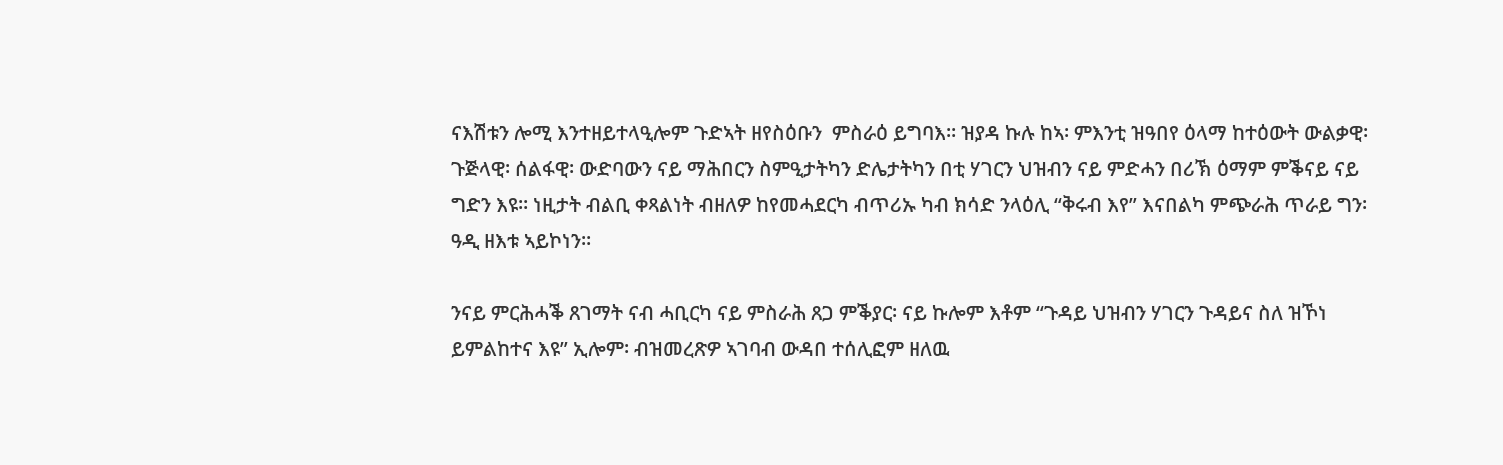ናእሽቱን ሎሚ እንተዘይተላዒሎም ጉድኣት ዘየስዕቡን  ምስራዕ ይግባእ። ዝያዳ ኩሉ ከኣ፡ ምእንቲ ዝዓበየ ዕላማ ከተዕውት ውልቃዊ፡ ጉጅላዊ፡ ሰልፋዊ፡ ውድባውን ናይ ማሕበርን ስምዒታትካን ድሌታትካን በቲ ሃገርን ህዝብን ናይ ምድሓን በሪኽ ዕማም ምቕናይ ናይ ግድን እዩ። ነዚታት ብልቢ ቀጻልነት ብዘለዎ ከየመሓደርካ ብጥሪኡ ካብ ክሳድ ንላዕሊ “ቅሩብ እየ” እናበልካ ምጭራሕ ጥራይ ግን፡ ዓዲ ዘእቱ ኣይኮነን።

ንናይ ምርሕሓቕ ጸገማት ናብ ሓቢርካ ናይ ምስራሕ ጸጋ ምቕያር፡ ናይ ኩሎም እቶም “ጉዳይ ህዝብን ሃገርን ጉዳይና ስለ ዝኾነ ይምልከተና እዩ” ኢሎም፡ ብዝመረጽዎ ኣገባብ ውዳበ ተሰሊፎም ዘለዉ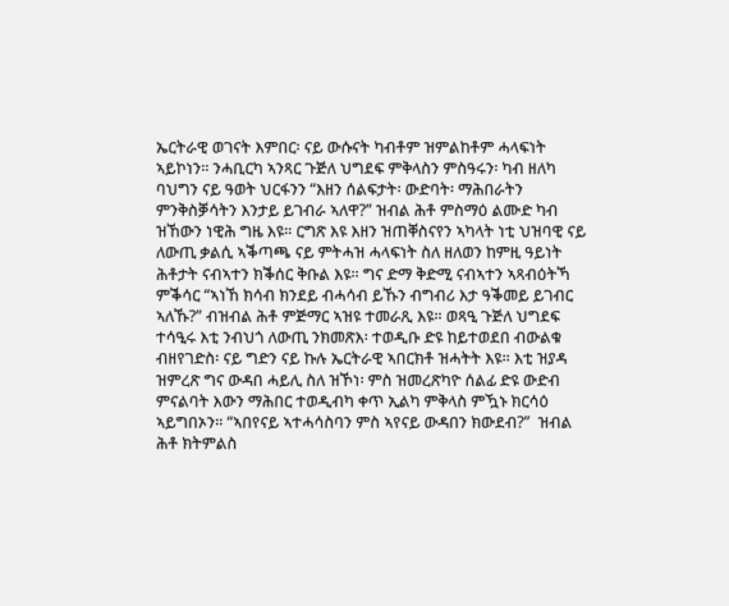ኤርትራዊ ወገናት እምበር፡ ናይ ውሱናት ካብቶም ዝምልከቶም ሓላፍነት ኣይኮነን። ንሓቢርካ ኣንጻር ጉጅለ ህግደፍ ምቅላስን ምስዓሩን፡ ካብ ዘለካ ባህግን ናይ ዓወት ህርፋንን “እዘን ሰልፍታት፡ ውድባት፡ ማሕበራትን ምንቅስቓሳትን እንታይ ይገብራ ኣለዋ?” ዝብል ሕቶ ምስማዕ ልሙድ ካብ ዝኸውን ነዊሕ ግዜ እዩ። ርግጽ እዩ እዘን ዝጠቐስናየን ኣካላት ነቲ ህዝባዊ ናይ ለውጢ ቃልሲ ኣቕጣጫ ናይ ምትሓዝ ሓላፍነት ስለ ዘለወን ከምዚ ዓይነት ሕቶታት ናብኣተን ክቕሰር ቅቡል እዩ። ግና ድማ ቅድሚ ናብኣተን ኣጻብዕትኻ ምቕሳር “ኣነኸ ክሳብ ክንደይ ብሓሳብ ይኹን ብግብሪ እታ ዓቕመይ ይገብር ኣለኹ?” ብዝብል ሕቶ ምጅማር ኣዝዩ ተመራጺ እዩ። ወጻዒ ጉጅለ ህግደፍ ተሳዒሩ እቲ ንብህጎ ለውጢ ንክመጽእ፡ ተወዲቡ ድዩ ከይተወደበ ብውልቁ ብዘየገድስ፡ ናይ ግድን ናይ ኩሉ ኤርትራዊ ኣበርክቶ ዝሓትት እዩ። እቲ ዝያዳ ዝምረጽ ግና ውዳበ ሓይሊ ስለ ዝኾነ፡ ምስ ዝመረጽካዮ ሰልፊ ድዩ ውድብ ምናልባት እውን ማሕበር ተወዲብካ ቀጥ ኢልካ ምቅላስ ምዃኑ ክርሳዕ ኣይግበኦን። “ኣበየናይ ኣተሓሳስባን ምስ ኣየናይ ውዳበን ክውደብ?”  ዝብል ሕቶ ክትምልስ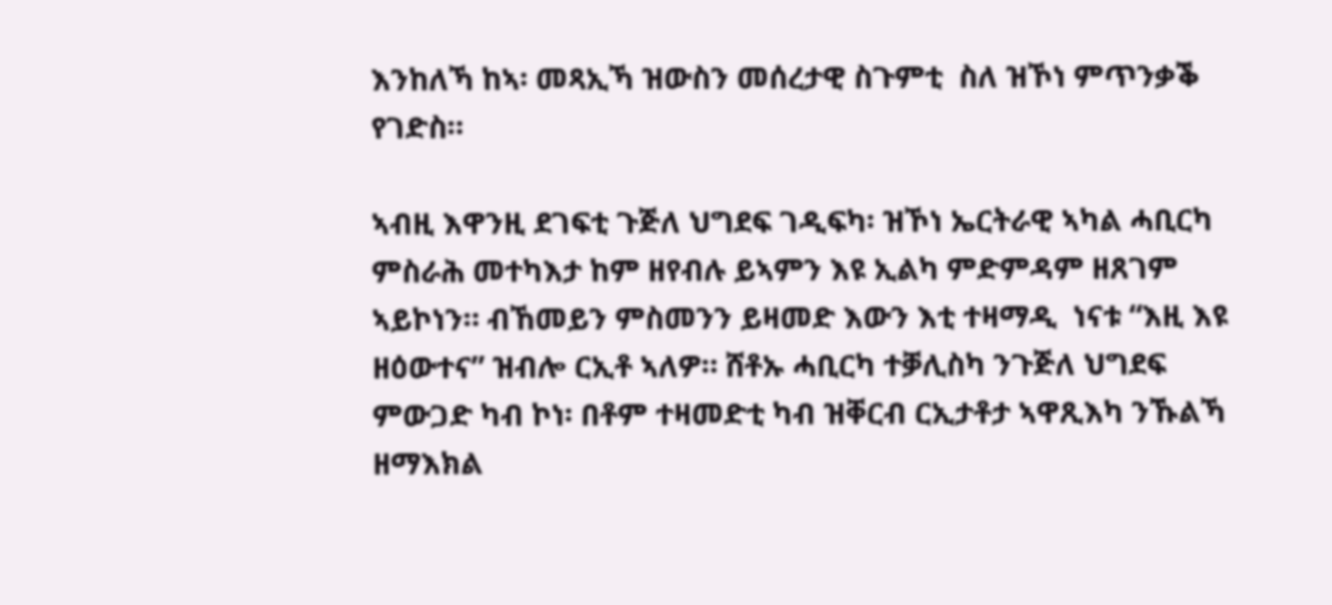እንከለኻ ከኣ፡ መጻኢኻ ዝውስን መሰረታዊ ስጉምቲ  ስለ ዝኾነ ምጥንቃቕ የገድስ።

ኣብዚ እዋንዚ ደገፍቲ ጉጅለ ህግደፍ ገዲፍካ፡ ዝኾነ ኤርትራዊ ኣካል ሓቢርካ ምስራሕ መተካእታ ከም ዘየብሉ ይኣምን እዩ ኢልካ ምድምዳም ዘጸገም ኣይኮነን። ብኸመይን ምስመንን ይዛመድ እውን እቲ ተዛማዲ  ነናቱ “እዚ እዩ ዘዕውተና” ዝብሎ ርኢቶ ኣለዎ። ሸቶኡ ሓቢርካ ተቓሊስካ ንጉጅለ ህግደፍ ምውጋድ ካብ ኮነ፡ በቶም ተዛመድቲ ካብ ዝቐርብ ርኢታቶታ ኣዋጺእካ ንኹልኻ ዘማእክል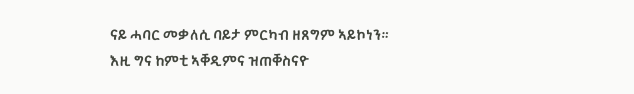ናይ ሓባር መቃለሲ ባይታ ምርካብ ዘጸግም ኣይኮነን። እዚ ግና ከምቲ ኣቐዲምና ዝጠቐስናዮ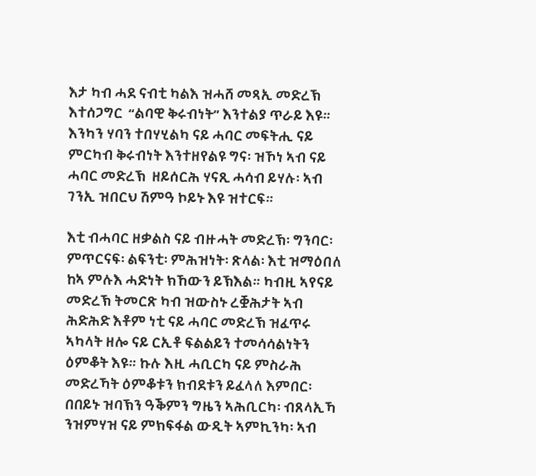እታ ካብ ሓደ ናብቲ ካልእ ዝሓሸ መጻኢ መድረኽ እተሰጋግር  “ልባዊ ቅሩብነት” እንተልያ ጥራይ እዩ። እንካን ሃባን ተበሃሂልካ ናይ ሓባር መፍትሒ ናይ ምርካብ ቅሩብነት እንተዘየልዩ ግና፡ ዝኾነ ኣብ ናይ ሓባር መድረኽ  ዘይሰርሕ ሃናጺ ሓሳብ ይሃሉ፡ ኣብ ገንኢ ዝበርህ ሽምዓ ኮይኑ እዩ ዝተርፍ።

እቲ ብሓባር ዘቃልስ ናይ ብዙሓት መድረኽ፡ ግንባር፡ ምጥርናፍ፡ ልፍንቲ፡ ምሕዝነት፡ ጽላል፡ እቲ ዝማዕበለ ከኣ ምሉእ ሓድነት ክኸውን ይኽእል። ካብዚ ኣየናይ መድረኽ ትመርጽ ካብ ዝውስኑ ረቛሕታት ኣብ ሕድሕድ እቶም ነቲ ናይ ሓባር መድረኽ ዝፈጥሩ ኣካላት ዘሎ ናይ ርኢቶ ፍልልይን ተመሳሳልነትን ዕምቆት እዩ። ኩሉ እዚ ሓቢርካ ናይ ምስራሕ መድረኻት ዕምቆቱን ክብደቱን ይፈላለ እምበር፡ በበይኑ ዝባኽን ዓቕምን ግዜን ኣሕቢርካ፡ ብጸላኢኻ ንዝምሃዝ ናይ ምክፍፋል ውዲት ኣምኪንካ፡ ኣብ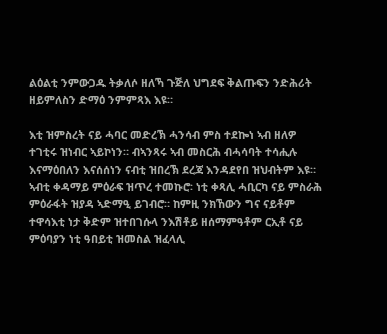ልዕልቲ ንምውጋዱ ትቃለሶ ዘለኻ ጉጅለ ህግደፍ ቅልጡፍን ንድሕሪት ዘይምለስን ድማዕ ንምምጻእ እዩ።

እቲ ዝምስረት ናይ ሓባር መድረኽ ሓንሳብ ምስ ተደኰነ ኣብ ዘለዎ ተገቲሩ ዝነብር ኣይኮነን። ብኣንጻሩ ኣብ መስርሕ ብሓሳባት ተሳሒሉ እናማዕበለን እናሰሰነን ናብቲ ዝበረኽ ደረጃ እንዳደየበ ዝህብትም እዩ። ኣብቲ ቀዳማይ ምዕራፍ ዝጥረ ተመኩሮ፡ ነቲ ቀጻሊ ሓቢርካ ናይ ምስራሕ ምዕራፋት ዝያዳ ኣድማዒ ይገብሮ። ከምዚ ንክኸውን ግና ናይቶም ተዋሳእቲ ነታ ቅድም ዝተበገሱላ ንእሽቶይ ዘሰማምዓቶም ርኢቶ ናይ ምዕባያን ነቲ ዓበይቲ ዝመስል ዝፈላሊ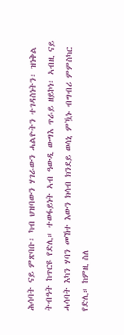ሕሳባት ናይ ምጽባቡ፡ ካብ ህዝባውን ሃገራውን ሓልዮትን ተገዳስነትን፡ ዝነቅል ትብዓት ከጥርዩ የድሊ። ተወፋይነት ኣብ ዓውዲ ውግእ ጥራይ ዘይኮነ፡ ኣብዚ ናይ ሓሳባት እካን ሃባን መኸተ እውን ክሳብ ክንደይ ወሳኒ ምዃኑ ብግብሪ ምምስካር የድሊ። ከምዚ ስለ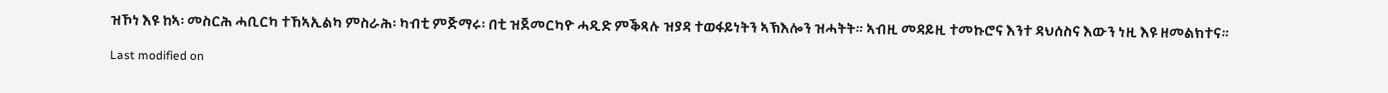ዝኾነ እዩ ከኣ፡ መስርሕ ሓቢርካ ተኸኣኢልካ ምስራሕ፡ ካብቲ ምጅማሩ፡ በቲ ዝጀመርካዮ ሓዲድ ምቕጻሉ ዝያዳ ተወፋይነትን ኣኽእሎን ዝሓትት። ኣብዚ መዳይዚ ተመኩሮና እንተ ዳህሰስና እውን ነዚ እዩ ዘመልክተና።

Last modified on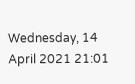Wednesday, 14 April 2021 21:01